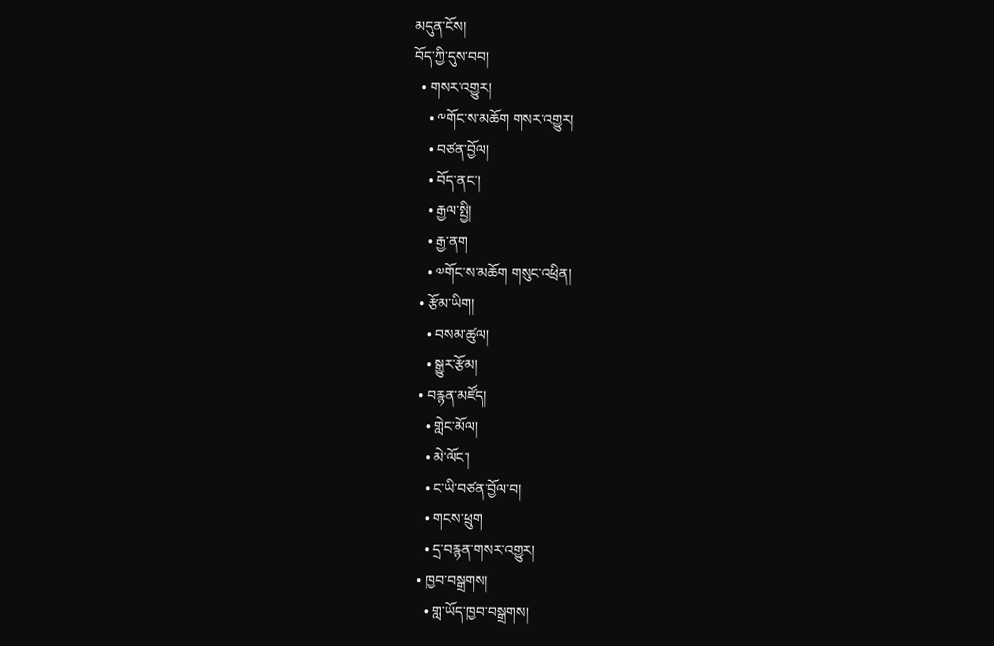མདུན་ངོས།
བོད་ཀྱི་དུས་བབ།
  • གསར་འགྱུར།
    • ༸གོང་ས་མཆོག གསར་འགྱུར།
    • བཙན་བྱོལ།
    • བོད་ནང་།
    • རྒྱལ་སྤྱི།
    • རྒྱ་ནག
    • ༧གོང་ས་མཆོག གསུང་འཕྲིན།
  • རྩོམ་ཡིག།
    • བསམ་ཚུལ།
    • སྒྱུར་རྩོམ།
  • བརྙན་མཛོད།
    • གླེང་མོལ།
    • མེ་ལོང་།
    • ང་ཡི་བཙན་བྱོལ་བ།
    • གངས་ཕྲུག
    • དྲ་བརྙན་གསར་འགྱུར།
  • ཁྱབ་བསྒྲགས།
    • གླ་ཡོད་ཁྱབ་བསྒྲགས།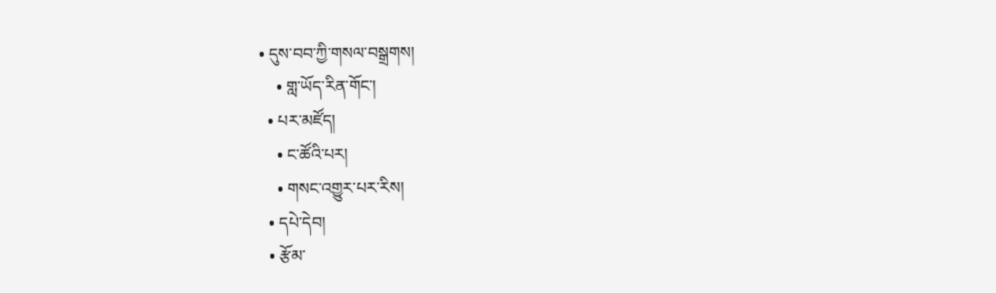• དུས་བབ་ཀྱི་གསལ་བསྒྲགས།
    • གླ་ཡོད་རིན་གོང་།
  • པར་མཛོད།
    • ང་ཚོའི་པར།
    • གསང་འགྱུར་པར་རིས།
  • དཔེ་དེབ།
  • རྩོམ་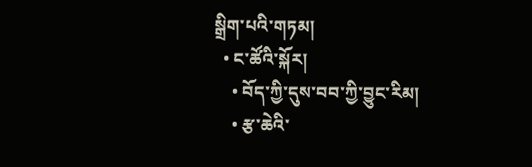སྒྲིག་པའི་གཏམ།
  • ང་ཚོའི་སྐོར།
    • བོད་ཀྱི་དུས་བབ་ཀྱི་བྱུང་རིམ།
    • རྩ་ཆེའི་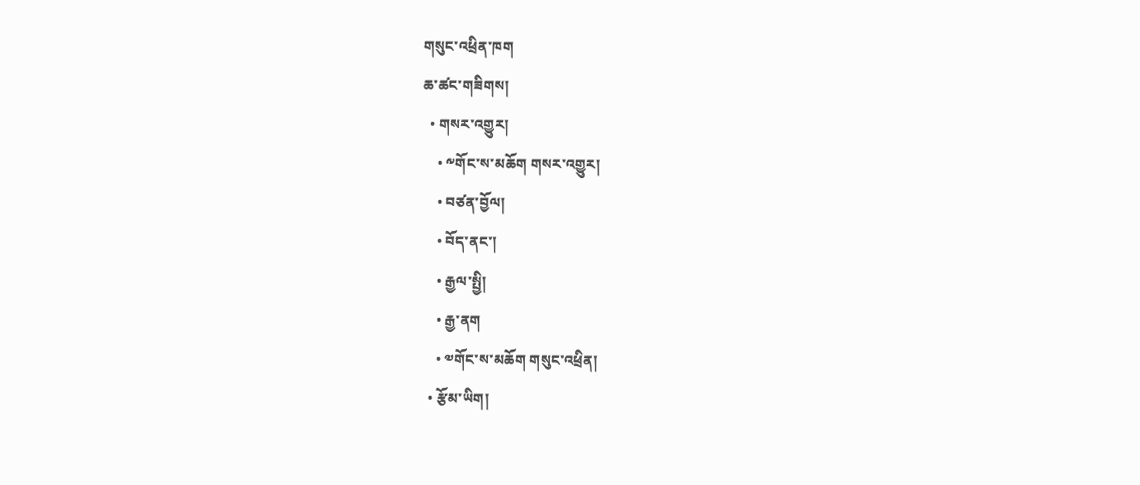གསུང་འཕྲིན་ཁག
ཆ་ཚང་གཟིགས།
  • གསར་འགྱུར།
    • ༸གོང་ས་མཆོག གསར་འགྱུར།
    • བཙན་བྱོལ།
    • བོད་ནང་།
    • རྒྱལ་སྤྱི།
    • རྒྱ་ནག
    • ༧གོང་ས་མཆོག གསུང་འཕྲིན།
  • རྩོམ་ཡིག།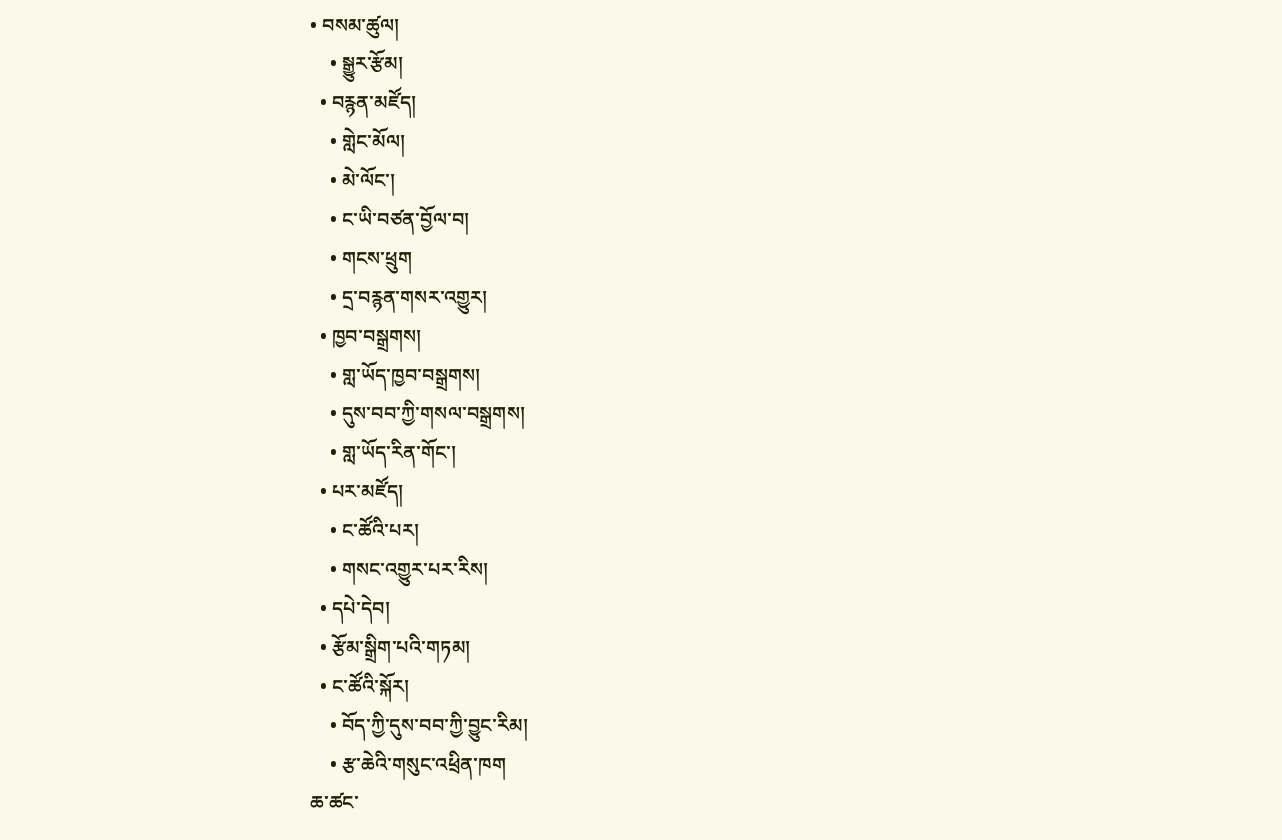• བསམ་ཚུལ།
    • སྒྱུར་རྩོམ།
  • བརྙན་མཛོད།
    • གླེང་མོལ།
    • མེ་ལོང་།
    • ང་ཡི་བཙན་བྱོལ་བ།
    • གངས་ཕྲུག
    • དྲ་བརྙན་གསར་འགྱུར།
  • ཁྱབ་བསྒྲགས།
    • གླ་ཡོད་ཁྱབ་བསྒྲགས།
    • དུས་བབ་ཀྱི་གསལ་བསྒྲགས།
    • གླ་ཡོད་རིན་གོང་།
  • པར་མཛོད།
    • ང་ཚོའི་པར།
    • གསང་འགྱུར་པར་རིས།
  • དཔེ་དེབ།
  • རྩོམ་སྒྲིག་པའི་གཏམ།
  • ང་ཚོའི་སྐོར།
    • བོད་ཀྱི་དུས་བབ་ཀྱི་བྱུང་རིམ།
    • རྩ་ཆེའི་གསུང་འཕྲིན་ཁག
ཆ་ཚང་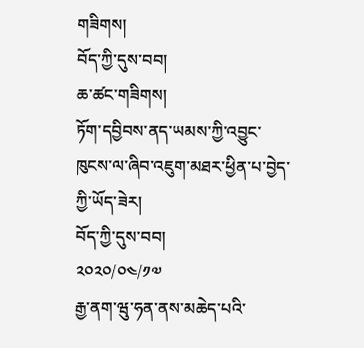གཟིགས།
བོད་ཀྱི་དུས་བབ།
ཆ་ཚང་གཟིགས།
ཏོག་དབྱིབས་ནད་ཡམས་ཀྱི་འབྱུང་ཁུངས་ལ་ཞིབ་འཇུག་མཐར་ཕྱིན་པ་བྱེད་ཀྱི་ཡོད་ཟེར།
བོད་ཀྱི་དུས་བབ།
༢༠༢༠/༠༤/༡༧
རྒྱ་ནག་ཝུ་ཧན་ནས་མཆེད་པའི་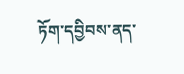ཏོག་དབྱིབས་ནད་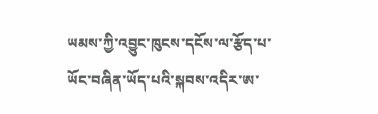ཡམས་ཀྱི་འབྱུང་ཁུངས་དངོས་ལ་རྩོད་པ་ཡོང་བཞིན་ཡོད་པའི་སྐབས་འདིར་ཨ་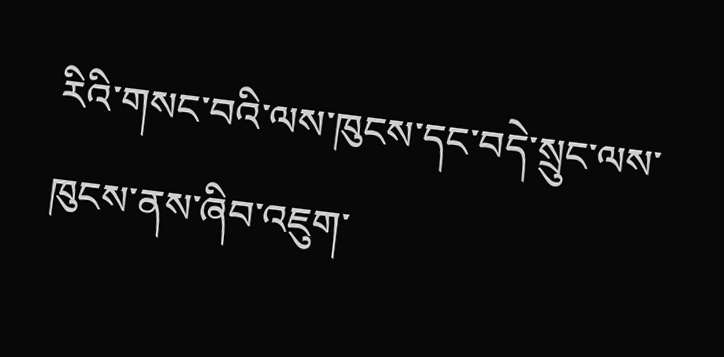རིའི་གསང་བའི་ལས་ཁུངས་དང་བདེ་སྲུང་ལས་ཁུངས་ནས་ཞིབ་འཇུག་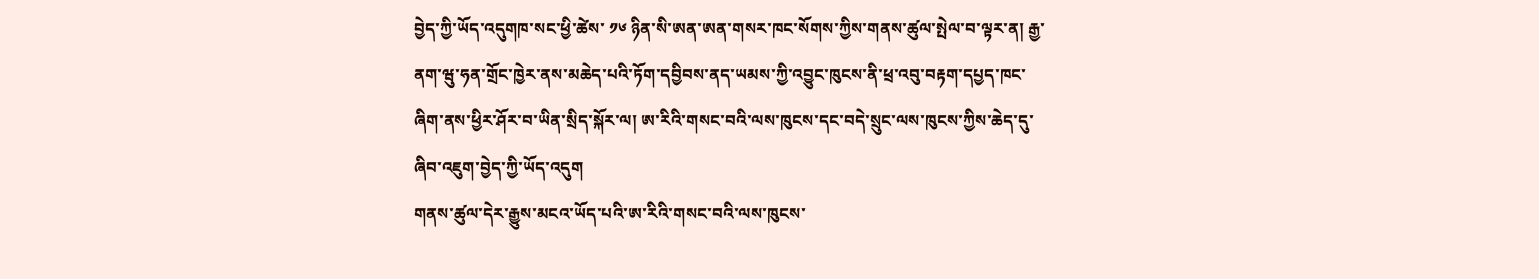བྱེད་ཀྱི་ཡོད་འདུགཁ་སང་ཕྱི་ཚེས་ ༡༦ ཉིན་སི་ཨན་ཨན་གསར་ཁང་སོགས་ཀྱིས་གནས་ཚུལ་སྤེལ་བ་ལྟར་ན། རྒྱ་ནག་ཝུ་ཧན་གྲོང་ཁྱེར་ནས་མཆེད་པའི་ཏོག་དབྱིབས་ནད་ཡམས་ཀྱི་འབྱུང་ཁུངས་ནི་ཕྲ་འབུ་བརྟག་དཔྱད་ཁང་ཞིག་ནས་ཕྱིར་ཤོར་བ་ཡིན་སྲིད་སྐོར་ལ། ཨ་རིའི་གསང་བའི་ལས་ཁུངས་དང་བདེ་སྲུང་ལས་ཁུངས་ཀྱིས་ཆེད་དུ་ཞིབ་འཇུག་བྱེད་ཀྱི་ཡོད་འདུག
གནས་ཚུལ་དེར་རྒྱུས་མངའ་ཡོད་པའི་ཨ་རིའི་གསང་བའི་ལས་ཁུངས་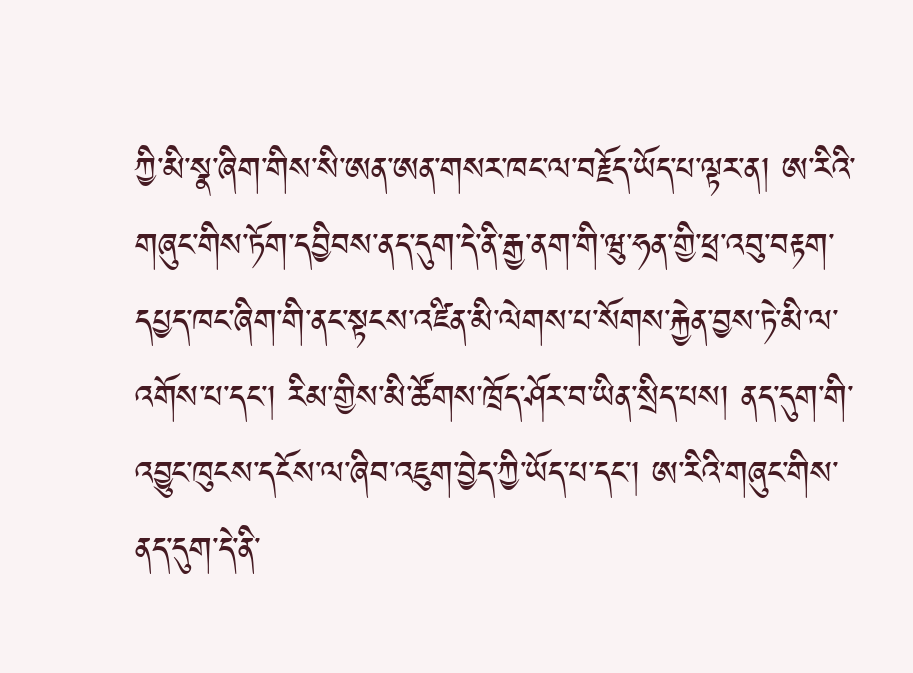ཀྱི་མི་སྣ་ཞིག་གིས་སི་ཨན་ཨན་གསར་ཁང་ལ་བརྗོད་ཡོད་པ་ལྟར་ན། ཨ་རིའི་གཞུང་གིས་ཏོག་དབྱིབས་ནད་དུག་དེ་ནི་རྒྱ་ནག་གི་ཝུ་ཧན་གྱི་ཕྲ་འབུ་བརྟག་དཔྱད་ཁང་ཞིག་གི་ནང་སྟངས་འཛིན་མི་ལེགས་པ་སོགས་རྐྱེན་བྱས་ཏེ་མི་ལ་འགོས་པ་དང་། རིམ་གྱིས་མི་ཚོགས་ཁྲོད་ཤོར་བ་ཡིན་སྲིད་པས། ནད་དུག་གི་འབྱུང་ཁུངས་དངོས་ལ་ཞིབ་འཇུག་བྱེད་ཀྱི་ཡོད་པ་དང་། ཨ་རིའི་གཞུང་གིས་ནད་དུག་དེ་ནི་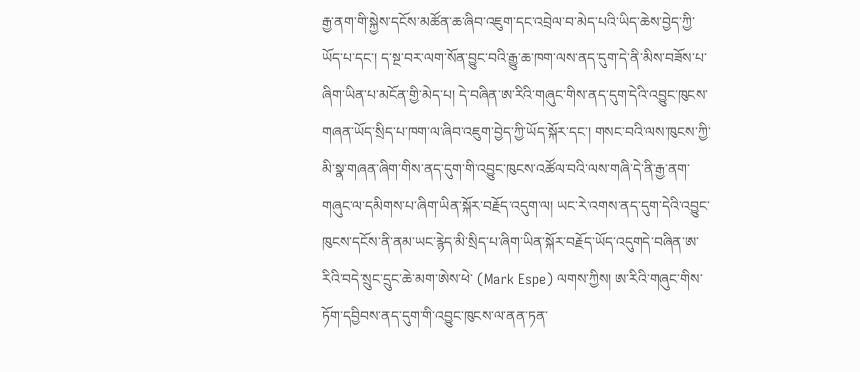རྒྱ་ནག་གི་སྐྱེས་དངོས་མཚོན་ཆ་ཞིབ་འཇུག་དང་འབྲེལ་བ་མེད་པའི་ཡིད་ཆེས་བྱེད་ཀྱི་ཡོད་པ་དང་། ད་སྔ་བར་ལག་སོན་བྱུང་བའི་རྒྱུ་ཆ་ཁག་ལས་ནད་དུག་དེ་ནི་མིས་བཟོས་པ་ཞིག་ཡིན་པ་མངོན་གྱི་མེད་པ། དེ་བཞིན་ཨ་རིའི་གཞུང་གིས་ནད་དུག་དེའི་འབྱུང་ཁུངས་གཞན་ཡོད་སྲིད་པ་ཁག་ལ་ཞིབ་འཇུག་བྱེད་ཀྱི་ཡོད་སྐོར་དང་། གསང་བའི་ལས་ཁུངས་ཀྱི་མི་སྣ་གཞན་ཞིག་གིས་ནད་དུག་གི་འབྱུང་ཁུངས་འཚོལ་བའི་ལས་གཞི་དེ་ནི་རྒྱ་ནག་གཞུང་ལ་དམིགས་པ་ཞིག་ཡིན་སྐོར་བརྗོད་འདུག་ལ། ཡང་རེ་འགས་ནད་དུག་དེའི་འབྱུང་ཁུངས་དངོས་ནི་ནམ་ཡང་རྙེད་མི་སྲིད་པ་ཞིག་ཡིན་སྐོར་བརྗོད་ཡོད་འདུགདེ་བཞིན་ཨ་རིའི་བདེ་སྲུང་དྲུང་ཆེ་མག་ཨེས་ཕེ་ (Mark Espe) ལགས་ཀྱིས། ཨ་རིའི་གཞུང་གིས་ཏོག་དབྱིབས་ནད་དུག་གི་འབྱུང་ཁུངས་ལ་ནན་ཏན་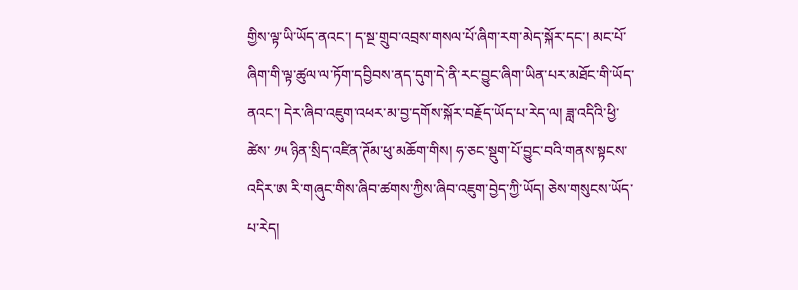གྱིས་ལྟ་ཡི་ཡོད་ནའང་། ད་སྔ་གྲུབ་འབྲས་གསལ་པོ་ཞིག་རག་མེད་སྐོར་དང་། མང་པོ་ཞིག་གི་ལྟ་ཚུལ་ལ་ཏོག་དབྱིབས་ནད་དུག་དེ་ནི་རང་བྱུང་ཞིག་ཡིན་པར་མཐོང་གི་ཡོད་ནའང་། དེར་ཞིབ་འཇུག་འཕར་མ་བྱ་དགོས་སྐོར་བརྗོད་ཡོད་པ་རེད་ལ། ཟླ་འདིའི་ཕྱི་ཚེས་ ༡༥ ཉིན་སྲིད་འཛིན་ཊོམ་ཕུ་མཆོག་གིས། ཧ་ཅང་སྡུག་པོ་བྱུང་བའི་གནས་སྟངས་འདིར་ཨ རི་གཞུང་གིས་ཞིབ་ཚགས་ཀྱིས་ཞིབ་འཇུག་བྱེད་ཀྱི་ཡོད། ཅེས་གསུངས་ཡོད་པ་རེད།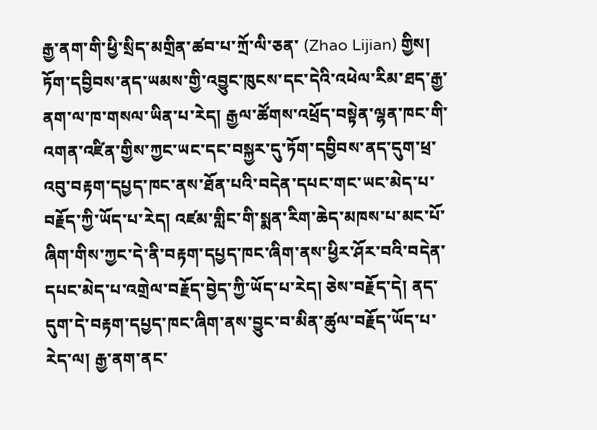རྒྱ་ནག་གི་ཕྱི་སྲིད་མགྲིན་ཚབ་པ་ཀྲོ་ལི་ཅན་ (Zhao Lijian) གྱིས། ཏོག་དབྱིབས་ནད་ཡམས་གྱི་འབྱུང་ཁུངས་དང་དེའི་འཕེལ་རིམ་ཐད་རྒྱ་ནག་ལ་ཁ་གསལ་ཡིན་པ་རེད། རྒྱལ་ཚོགས་འཕྲོད་བསྟེན་ལྷན་ཁང་གི་འགན་འཛིན་གྱིས་ཀྱང་ཡང་དང་བསྐྱར་དུ་ཏོག་དབྱིབས་ནད་དུག་ཕྲ་འབུ་བརྟག་དཔྱད་ཁང་ནས་ཐོན་པའི་བདེན་དཔང་གང་ཡང་མེད་པ་བརྗོད་ཀྱི་ཡོད་པ་རེད། འཛམ་གླིང་གི་སྨན་རིག་ཆེད་མཁས་པ་མང་པོ་ཞིག་གིས་ཀྱང་དེ་ནི་བརྟག་དཔྱད་ཁང་ཞིག་ནས་ཕྱིར་ཤོར་བའི་བདེན་དཔང་མེད་པ་འགྲེལ་བརྗོད་བྱེད་ཀྱི་ཡོད་པ་རེད། ཅེས་བརྗོད་དེ། ནད་དུག་དེ་བརྟག་དཔྱད་ཁང་ཞིག་ནས་བྱུང་བ་མིན་ཚུལ་བརྗོད་ཡོད་པ་རེད་ལ། རྒྱ་ནག་ནང་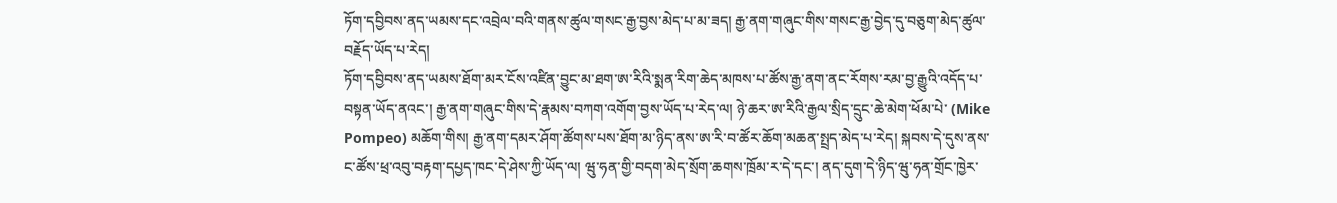ཏོག་དབྱིབས་ནད་ཡམས་དང་འབྲེལ་བའི་གནས་ཚུལ་གསང་རྒྱ་བྱས་མེད་པ་མ་ཟད། རྒྱ་ནག་གཞུང་གིས་གསང་རྒྱ་བྱེད་དུ་བཅུག་མེད་ཚུལ་བརྗོད་ཡོད་པ་རེད།
ཏོག་དབྱིབས་ནད་ཡམས་ཐོག་མར་ངོས་འཛིན་བྱུང་མ་ཐག་ཨ་རིའི་སྨན་རིག་ཆེད་མཁས་པ་ཚོས་རྒྱ་ནག་ནང་རོགས་རམ་བྱ་རྒྱུའི་འདོད་པ་བསྟན་ཡོད་ནའང་། རྒྱ་ནག་གཞུང་གིས་དེ་རྣམས་བཀག་འགོག་བྱས་ཡོད་པ་རེད་ལ། ཉེ་ཆར་ཨ་རིའི་རྒྱལ་སྲིད་དྲུང་ཆེ་མེག་ཕོམ་པེ་ (Mike Pompeo) མཆོག་གིས། རྒྱ་ནག་དམར་ཤོག་ཚོགས་པས་ཐོག་མ་ཉིད་ནས་ཨ་རི་བ་ཚོར་ཆོག་མཆན་སྤྲད་མེད་པ་རེད། སྐབས་དེ་དུས་ནས་ང་ཚོས་ཕྲ་འབུ་བརྟག་དཔྱད་ཁང་དེ་ཤེས་ཀྱི་ཡོད་ལ། ཝུ་ཧན་གྱི་བདག་མེད་སྲོག་ཆགས་ཁྲོམ་ར་དེ་དང་། ནད་དུག་དེ་ཉིད་ཝུ་ཧན་གྲོང་ཁྱེར་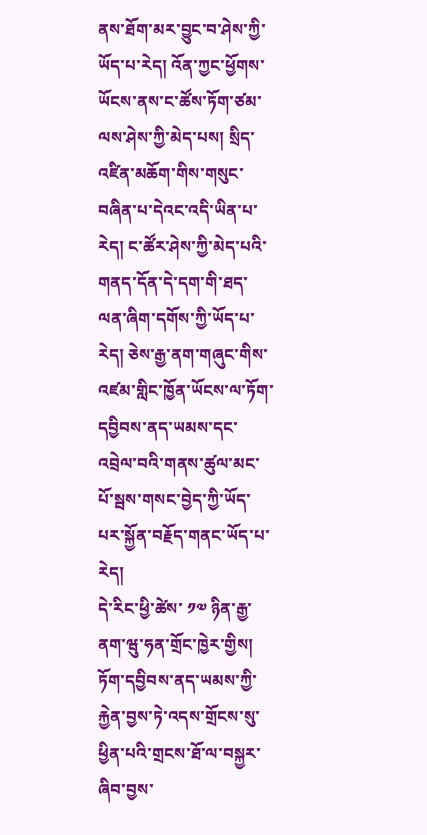ནས་ཐོག་མར་བྱུང་བ་ཤེས་ཀྱི་ཡོད་པ་རེད། འོན་ཀྱང་ཕྱོགས་ཡོངས་ནས་ང་ཚོས་ཏོག་ཙམ་ལས་ཤེས་ཀྱི་མེད་པས། སྲིད་འཛིན་མཆོག་གིས་གསུང་བཞིན་པ་དེའང་འདི་ཡིན་པ་རེད། ང་ཚོར་ཤེས་ཀྱི་མེད་པའི་གནད་དོན་དེ་དག་གི་ཐད་ལན་ཞིག་དགོས་ཀྱི་ཡོད་པ་རེད། ཅེས་རྒྱ་ནག་གཞུང་གིས་འཛམ་གླིང་ཁྱོན་ཡོངས་ལ་ཏོག་དབྱིབས་ནད་ཡམས་དང་འབྲེལ་བའི་གནས་ཚུལ་མང་པོ་སྦས་གསང་བྱེད་ཀྱི་ཡོད་པར་སྐྱོན་བརྗོད་གནང་ཡོད་པ་རེད།
དེ་རིང་ཕྱི་ཚེས་ ༡༧ ཉིན་རྒྱ་ནག་ཝུ་ཧན་གྲོང་ཁྱེར་གྱིས། ཏོག་དབྱིབས་ནད་ཡམས་ཀྱི་རྐྱེན་བྱས་ཏེ་འདས་གྲོངས་སུ་ཕྱིན་པའི་གྲངས་ཐོ་ལ་བསྐྱར་ཞིབ་བྱས་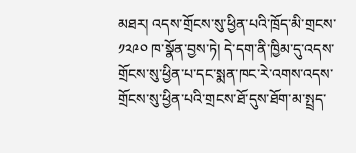མཐར། འདས་གྲོངས་སུ་ཕྱིན་པའི་ཁྲོད་མི་གྲངས་ ༡༢༩༠ ཁ་སྣོན་བྱས་ཏེ། དེ་དག་ནི་ཁྱིམ་དུ་འདས་གྲོངས་སུ་ཕྱིན་པ་དང་སྨན་ཁང་རེ་འགས་འདས་གྲོངས་སུ་ཕྱིན་པའི་གྲངས་ཐོ་དུས་ཐོག་མ་སྤྲད་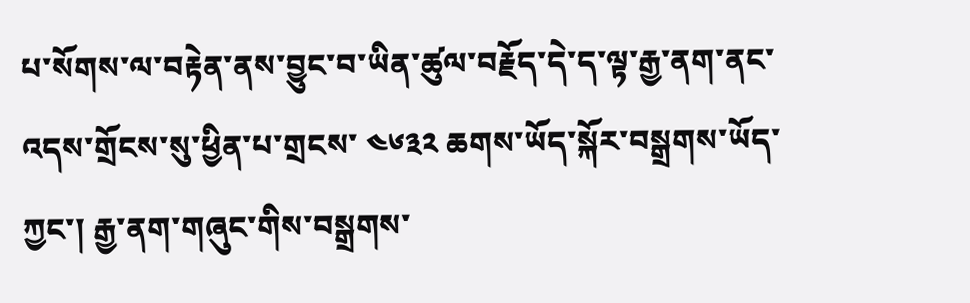པ་སོགས་ལ་བརྟེན་ནས་བྱུང་བ་ཡིན་ཚུལ་བརྗོད་དེ་ད་ལྟ་རྒྱ་ནག་ནང་འདས་གྲོངས་སུ་ཕྱིན་པ་གྲངས་ ༤༦༣༢ ཆགས་ཡོད་སྐོར་བསྒྲགས་ཡོད་ཀྱང་། རྒྱ་ནག་གཞུང་གིས་བསྒྲགས་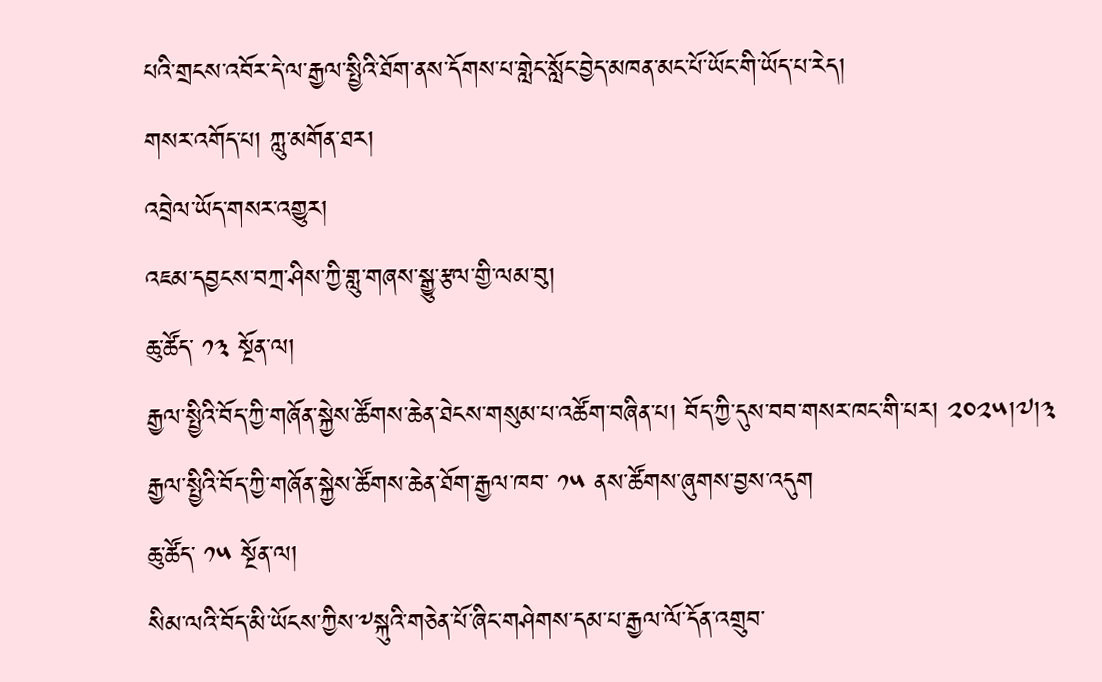པའི་གྲངས་འབོར་དེ་ལ་རྒྱལ་སྤྱིའི་ཐོག་ནས་དོགས་པ་གླེང་སློང་བྱེད་མཁན་མང་པོ་ཡོང་གི་ཡོད་པ་རེད།
གསར་འགོད་པ། ཀླུ་མགོན་ཐར།
འབྲེལ་ཡོད་གསར་འགྱུར།
འཇམ་དབྱངས་བཀྲ་ཤིས་ཀྱི་གླུ་གཞས་སྒྱུ་རྩལ་གྱི་ལམ་བུ།
ཆུ་ཚོད་ ༡༣ སྔོན་ལ།
རྒྱལ་སྤྱིའི་བོད་ཀྱི་གཞོན་སྐྱེས་ཚོགས་ཆེན་ཐེངས་གསུམ་པ་འཚོག་བཞིན་པ། བོད་ཀྱི་དུས་བབ་གསར་ཁང་གི་པར། ༢༠༢༥།༧།༣
རྒྱལ་སྤྱིའི་བོད་ཀྱི་གཞོན་སྐྱེས་ཚོགས་ཆེན་ཐོག་རྒྱལ་ཁབ་ ༡༥ ནས་ཚོགས་ཞུགས་བྱས་འདུག
ཆུ་ཚོད་ ༡༥ སྔོན་ལ།
སིམ་ལའི་བོད་མི་ཡོངས་ཀྱིས་༸སྐུའི་གཅེན་པོ་ཞིང་གཤེགས་དམ་པ་རྒྱལ་ལོ་དོན་འགྲུབ་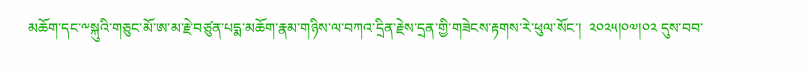མཆོག་དང་༸སྐུའི་གཅུང་མོ་ཨ་མ་རྗེ་བཙུན་པདྨ་མཆོག་རྣམ་གཉིས་ལ་བཀའ་དྲིན་རྗེས་དྲན་གྱི་གཟེངས་རྟགས་རེ་ཕུལ་སོང་།  ༢༠༢༥།༠༧།༠༢ དུས་བབ་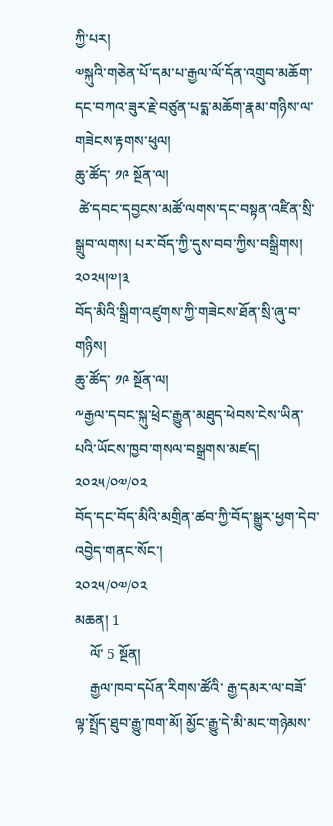ཀྱི་པར།
༧སྐུའི་གཅེན་པོ་དམ་པ་རྒྱལ་ལོ་དོན་འགྲུབ་མཆོག་དང་བཀའ་ཟུར་རྗེ་བཙུན་པདྨ་མཆོག་རྣམ་གཉིས་ལ་གཟེངས་རྟགས་ཕུལ།
ཆུ་ཚོད་ ༡༩ སྔོན་ལ།
 ཚེ་དབང་དབྱངས་མཚོ་ལགས་དང་བསྟན་འཛིན་སྲི་སྒྲུབ་ལགས། པར་བོད་ཀྱི་དུས་བབ་ཀྱིས་བསྒྲིགས། ༢༠༢༥།༧།༣
བོད་མིའི་སྒྲིག་འཛུགས་ཀྱི་གཟེངས་ཐོན་སྲི་ཞུ་བ་གཉིས།
ཆུ་ཚོད་ ༡༩ སྔོན་ལ།
༸རྒྱལ་དབང་སྐུ་ཕྲེང་རྒྱུན་མཐུད་ཕེབས་ངེས་ཡིན་པའི་ཡོངས་ཁྱབ་གསལ་བསྒྲགས་མཛད།
༢༠༢༥/༠༧/༠༢
བོད་དང་བོད་མིའི་མགྲིན་ཚབ་ཀྱི་བོད་སྒྱུར་ཕྱག་དེབ་འབྱེད་གནང་སོང་།
༢༠༢༥/༠༧/༠༢
མཆན། 1
    ལོ་ 5 སྔོན།
    རྒྱལ་ཁབ་དཔོན་རིགས་ཚོའི་ རྒྱ་དམར་ལ་བཟོ་ལྟ་སྤྲོད་ཐུབ་རྒྱུ་ཁག་མོ། མྱོང་རྒྱུ་དེ་མི་མང་གཉེམས་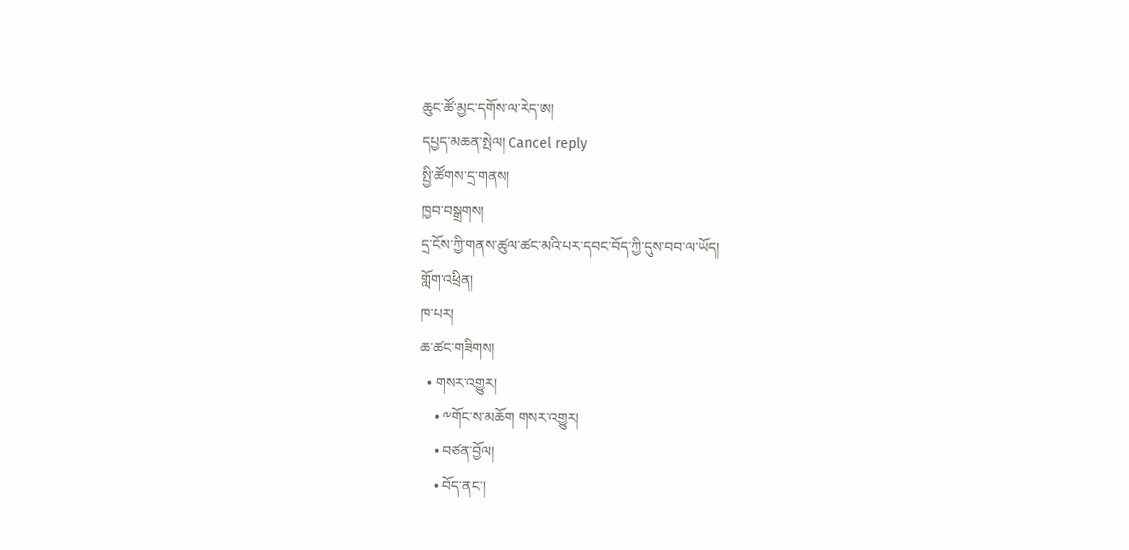ཆུང་ཚོ་མྱང་དགོས་ལ་རེད་ཨ།
དཔྱད་མཆན་སྤེལ། Cancel reply
སྤྱི་ཚོགས་དྲ་གནས།
ཁྱབ་བསྒྲགས།
དྲ་ངོས་ཀྱི་གནས་ཚུལ་ཚང་མའི་པར་དབང་བོད་ཀྱི་དུས་བབ་ལ་ཡོད།
གློག་འཕྲིན།
ཁ་པར།
ཆ་ཚང་གཟིགས།
  • གསར་འགྱུར།
    • ༸གོང་ས་མཆོག གསར་འགྱུར།
    • བཙན་བྱོལ།
    • བོད་ནང་།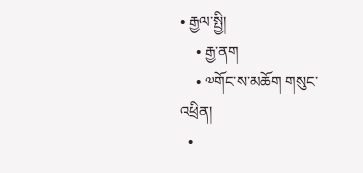• རྒྱལ་སྤྱི།
    • རྒྱ་ནག
    • ༧གོང་ས་མཆོག གསུང་འཕྲིན།
  •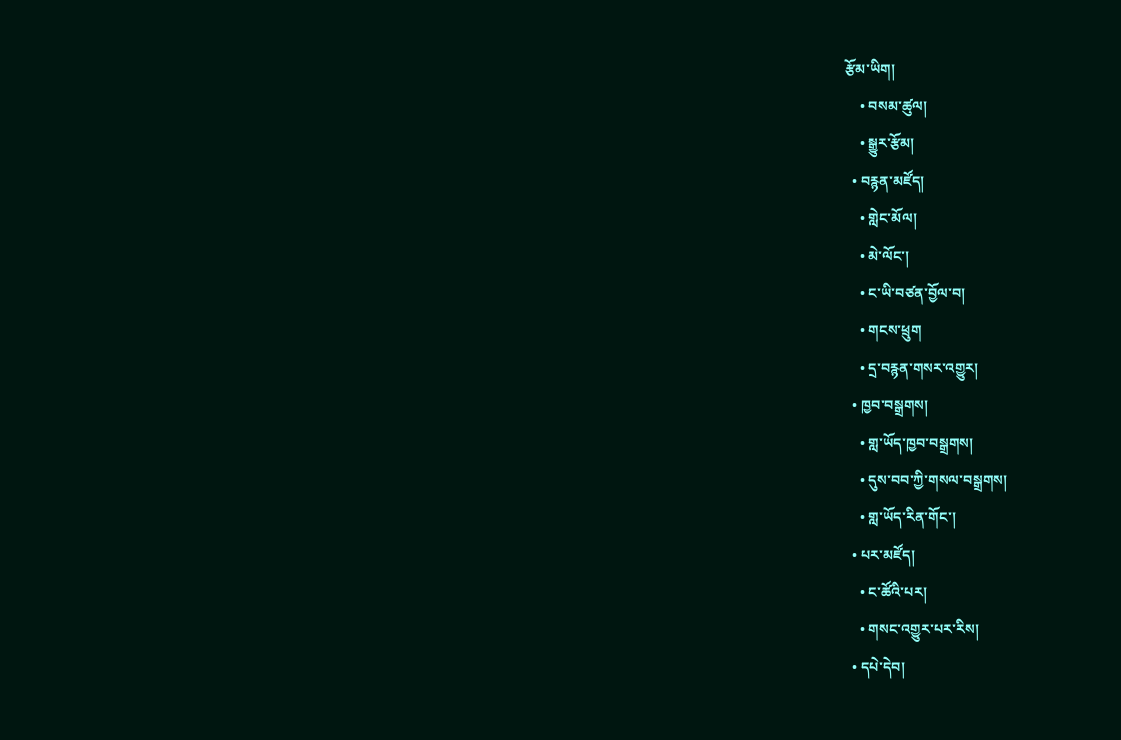རྩོམ་ཡིག།
    • བསམ་ཚུལ།
    • སྒྱུར་རྩོམ།
  • བརྙན་མཛོད།
    • གླེང་མོལ།
    • མེ་ལོང་།
    • ང་ཡི་བཙན་བྱོལ་བ།
    • གངས་ཕྲུག
    • དྲ་བརྙན་གསར་འགྱུར།
  • ཁྱབ་བསྒྲགས།
    • གླ་ཡོད་ཁྱབ་བསྒྲགས།
    • དུས་བབ་ཀྱི་གསལ་བསྒྲགས།
    • གླ་ཡོད་རིན་གོང་།
  • པར་མཛོད།
    • ང་ཚོའི་པར།
    • གསང་འགྱུར་པར་རིས།
  • དཔེ་དེབ།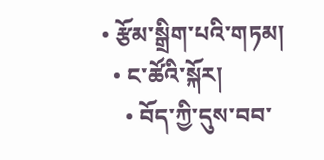• རྩོམ་སྒྲིག་པའི་གཏམ།
  • ང་ཚོའི་སྐོར།
    • བོད་ཀྱི་དུས་བབ་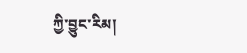ཀྱི་བྱུང་རིམ།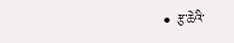• རྩ་ཆེའི་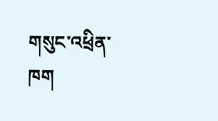གསུང་འཕྲིན་ཁག